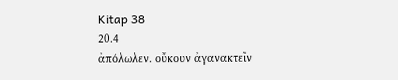Kitap 38
20.4
ἀπόλωλεν. οὔκουν ἀγανακτεῖν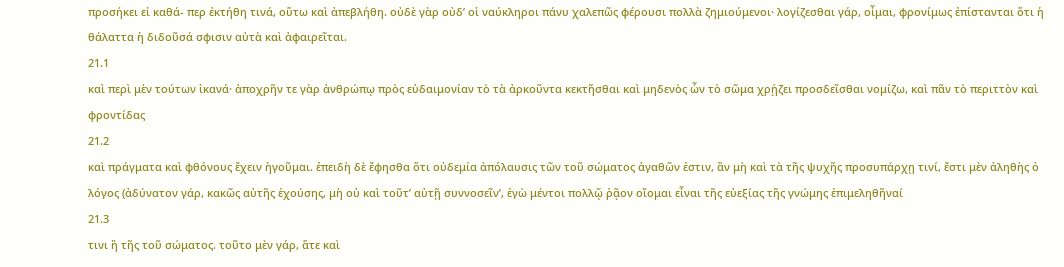προσήκει εἰ καθά- περ ἐκτήθη τινά, οὕτω καὶ ἀπεβλήθη. οὐδὲ γὰρ οὐδʼ οἱ ναύκληροι πάνυ χαλεπῶς φέρουσι πολλὰ ζημιούμενοι· λογίζεσθαι γάρ, οἶμαι, φρονίμως ἐπίστανται ὅτι ἡ θάλαττα ἡ διδοῦσά σφισιν αὐτὰ καὶ ἀφαιρεῖται.
21.1
καὶ περὶ μὲν τούτων ἱκανά· ἀποχρῆν τε γὰρ ἀνθρώπῳ πρὸς εὐδαιμονίαν τὸ τὰ ἀρκοῦντα κεκτῆσθαι καὶ μηδενὸς ὧν τὸ σῶμα χρῄζει προσδεῖσθαι νομίζω, καὶ πᾶν τὸ περιττὸν καὶ φροντίδας
21.2
καὶ πράγματα καὶ φθόνους ἔχειν ἡγοῦμαι. ἐπειδὴ δὲ ἔφησθα ὅτι οὐδεμία ἀπόλαυσις τῶν τοῦ σώματος ἀγαθῶν ἐστιν, ἂν μὴ καὶ τὰ τῆς ψυχῆς προσυπάρχῃ τινί, ἔστι μὲν ἀληθὴς ὁ λόγος (ἀδύνατον γάρ, κακῶς αὐτῆς ἐχούσης, μὴ οὐ καὶ τοῦτʼ αὐτῇ συννοσεῖνʼ, ἐγὼ μέντοι πολλῷ ῥᾷον οἴομαι εἶναι τῆς εὐεξίας τῆς γνώμης ἐπιμεληθῆναί
21.3
τινι ἢ τῆς τοῦ σώματος. τοῦτο μὲν γάρ, ἅτε καὶ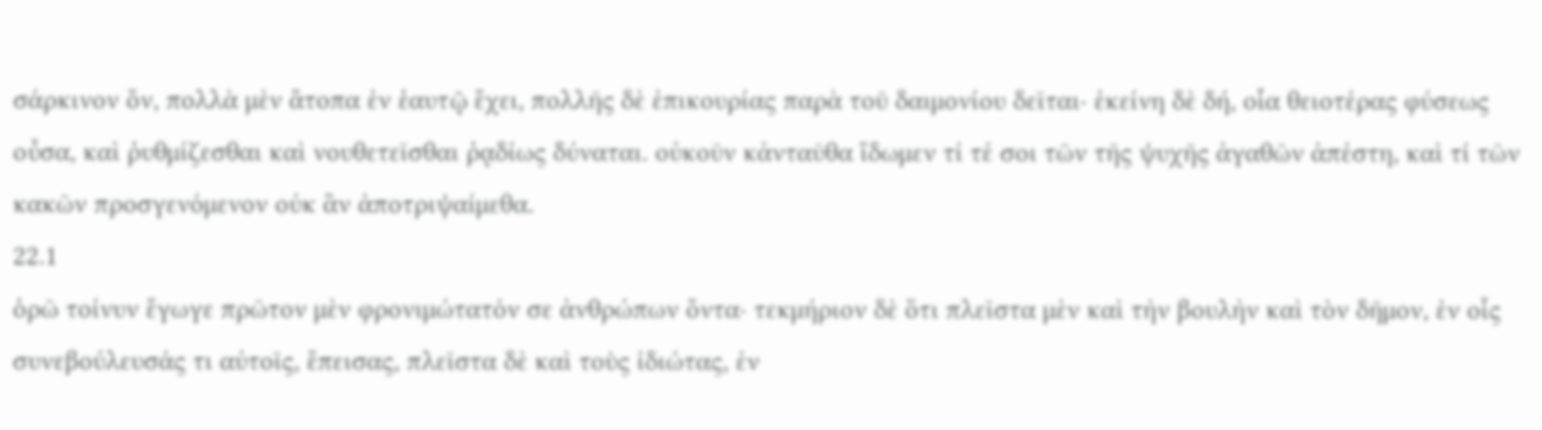σάρκινον ὄν, πολλὰ μὲν ἄτοπα ἐν ἑαυτῷ ἔχει, πολλῆς δὲ ἐπικουρίας παρὰ τοῦ δαιμονίου δεῖται· ἐκείνη δὲ δή, οἷα θειοτέρας φύσεως οὖσα, καὶ ῥυθμίζεσθαι καὶ νουθετεῖσθαι ῥᾳδίως δύναται. οὐκοῦν κἀνταῦθα ἴδωμεν τί τέ σοι τῶν τῆς ψυχῆς ἀγαθῶν ἀπέστη, καὶ τί τῶν κακῶν προσγενόμενον οὐκ ἂν ἀποτριψαίμεθα.
22.1
ὁρῶ τοίνυν ἔγωγε πρῶτον μὲν φρονιμώτατόν σε ἀνθρώπων ὄντα· τεκμήριον δὲ ὅτι πλεῖστα μὲν καὶ τὴν βουλὴν καὶ τὸν δῆμον, ἐν οἷς συνεβούλευσάς τι αὐτοῖς, ἔπεισας, πλεῖστα δὲ καὶ τοὺς ἰδιώτας, ἐν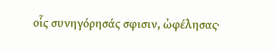οἷς συνηγόρησάς σφισιν, ὠφέλησας·